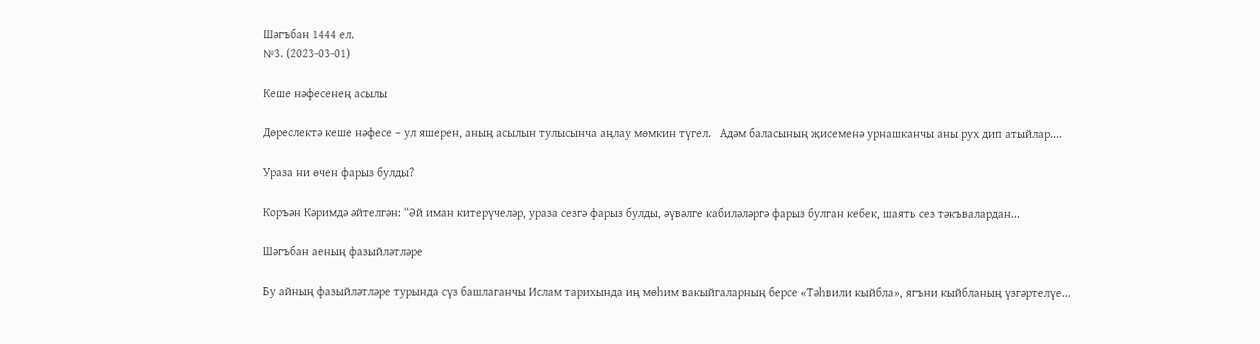Шәгъбан 1444 ел.
№3. (2023-03-01)

Кеше нәфесенең асылы

Дөреслектә кеше нәфесе – ул яшерен, аның асылын тулысынча аңлау мөмкин түгел.   Адәм баласының җисеменә урнашканчы аны рух дип атыйлар....

Ураза ни өчен фарыз булды?

Коръән Кәримдә әйтелгән: “Әй иман китерүчеләр, ураза сезгә фарыз булды, әүвәлге кабиләләргә фарыз булган кебек, шаять сез тәкъвалардан...

Шәгъбан аеның фазыйләтләре

Бу айның фазыйләтләре турында сүз башлаганчы Ислам тарихында иң мөһим вакыйгаларның берсе «Тәһвили кыйбла», ягъни кыйбланың үзгәртелүе...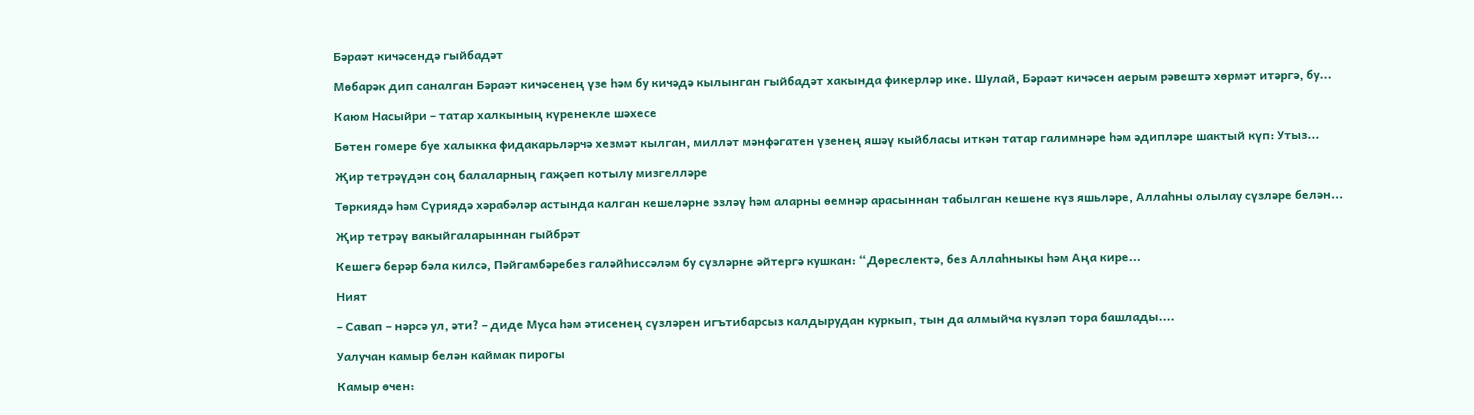Бәраәт кичәсендә гыйбадәт

Мөбарәк дип саналган Бәраәт кичәсенең үзе һәм бу кичәдә кылынган гыйбадәт хакында фикерләр ике. Шулай, Бәраәт кичәсен аерым рәвештә хөрмәт итәргә, бу...

Каюм Насыйри – татар халкының күренекле шәхесе

Бөтен гомере буе халыкка фидакарьләрчә хезмәт кылган, милләт мәнфәгатен үзенең яшәү кыйбласы иткән татар галимнәре һәм әдипләре шактый күп: Утыз...

Җир тетрәүдән соң балаларның гаҗәеп котылу мизгелләре

Төркиядә һәм Сүриядә хәрабәләр астында калган кешеләрне эзләү һәм аларны өемнәр арасыннан табылган кешене күз яшьләре, Аллаһны олылау сүзләре белән...

Җир тетрәү вакыйгаларыннан гыйбрәт

Кешегә берәр бәла килсә, Пәйгамбәребез галәйһиссәләм бу сүзләрне әйтергә кушкан: “Дөреслектә, без Аллаһныкы һәм Аңа кире...

Ният

– Савап – нәрсә ул, әти? – диде Муса һәм әтисенең сүзләрен игътибарсыз калдырудан куркып, тын да алмыйча күзләп тора башлады....

Уалучан камыр белән каймак пирогы

Камыр өчен: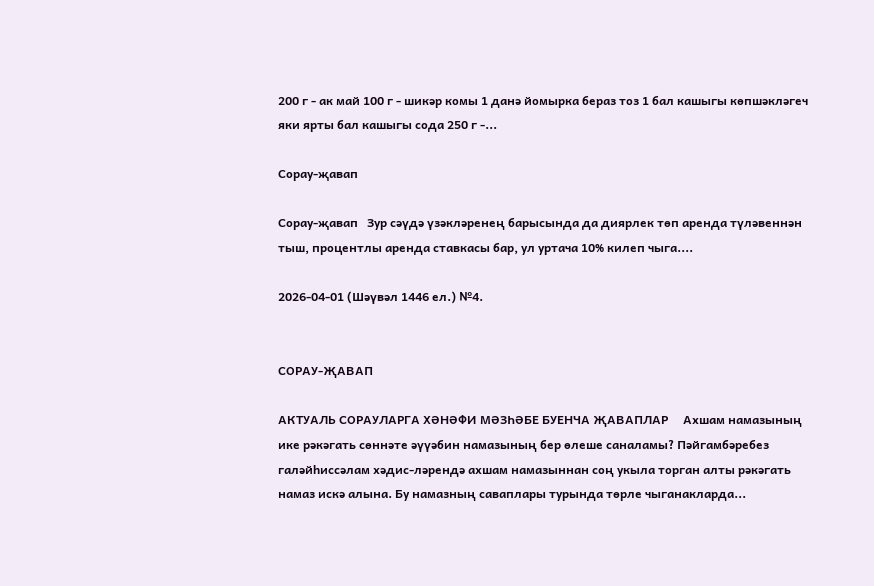200 г - ак май 100 г - шикәр комы 1 данә йомырка бераз тоз 1 бал кашыгы көпшәкләгеч яки ярты бал кашыгы сода 250 г -...

Сорау-җавап

Сорау-җавап   Зур сәүдә үзәкләренең барысында да диярлек төп аренда түләвеннән тыш, процентлы аренда ставкасы бар, ул уртача 10% килеп чыга....

2026-04-01 (Шәүвәл 1446 ел.) №4.


СОРАУ-ҖАВАП

АКТУАЛЬ СОРАУЛАРГА ХӘНӘФИ МӘЗҺӘБЕ БУЕНЧА ҖАВАПЛАР     Ахшам намазының ике рәкәгать сөннәте әүүәбин намазының бер өлеше саналамы? Пәйгамбәребез галәйһиссәлам хәдис-ләрендә ахшам намазыннан соң укыла торган алты рәкәгать намаз искә алына. Бу намазның саваплары турында төрле чыганакларда...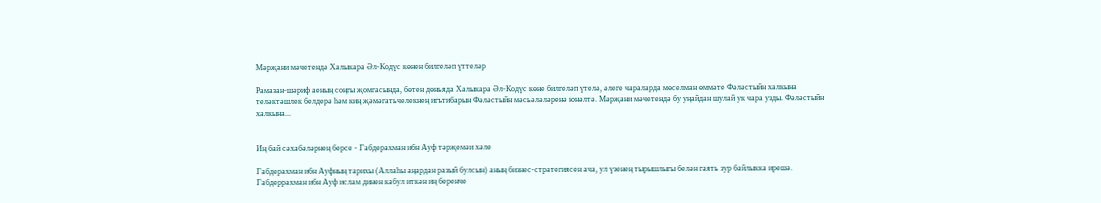Мәрҗани мәчетендә Халыкара Әл-Кодүс көнен билгеләп үттеләр

Рамазан-шәриф аеның соңгы җомгасында, бөтен дөньяда Халыкара Әл-Кодүс көне билгеләп үтелә, әлеге чараларда мөселман өммәте Фәләстыйн халкына теләктәшлек белдерә һәм киң җәмәгатьчелекнең игътибарын Фәләстыйн мәсьәләләренә юнәлтә. Мәрҗани мәчетендә бу уңайдан шулай ук чара узды. Фәләстыйн халкына...


Иң бай сәхабәләрнең берсе - Габдерахман ибн Ауф тәрҗемәи хәле

Габдерахман ибн Ауфның тарихы (Аллаһы аңардан разый булсын) аның бизнес-стратегиясен ача, ул үзенең тырышлыгы белән гаять зур байлыкка ирешә.    Габдеррахман ибн Ауф ислам динен кабул иткән иң беренче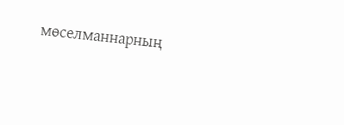мөселманнарның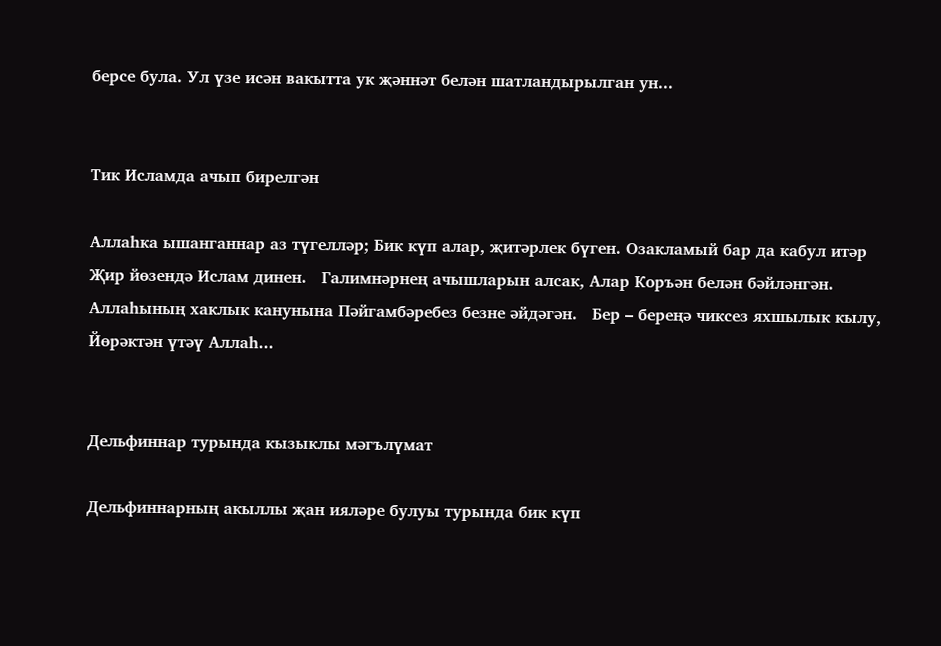берсе була. Ул үзе исән вакытта ук җәннәт белән шатландырылган ун...


Тик Исламда ачып бирелгән

Аллаһка ышанганнар аз түгелләр; Бик күп алар, җитәрлек бүген. Озакламый бар да кабул итәр Җир йөзендә Ислам динен.   Галимнәрнең ачышларын алсак, Алар Коръән белән бәйләнгән. Аллаһының хаклык канунына Пәйгамбәребез безне әйдәгән.   Бер – береңә чиксез яхшылык кылу, Йөрәктән үтәү Аллаһ...


Дельфиннар турында кызыклы мәгълүмат

Дельфиннарның акыллы җан ияләре булуы турында бик күп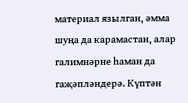материал язылган, әмма шуңа да карамастан, алар галимнәрне һаман да гаҗәпләндерә. Күптән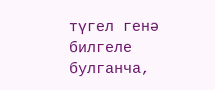түгел генә билгеле булганча,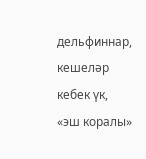дельфиннар, кешеләр кебек үк, «эш коралы»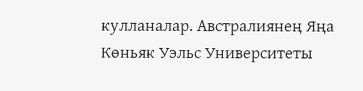кулланалар. Австралиянең Яңа Көньяк Уэльс Университеты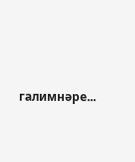галимнәре...